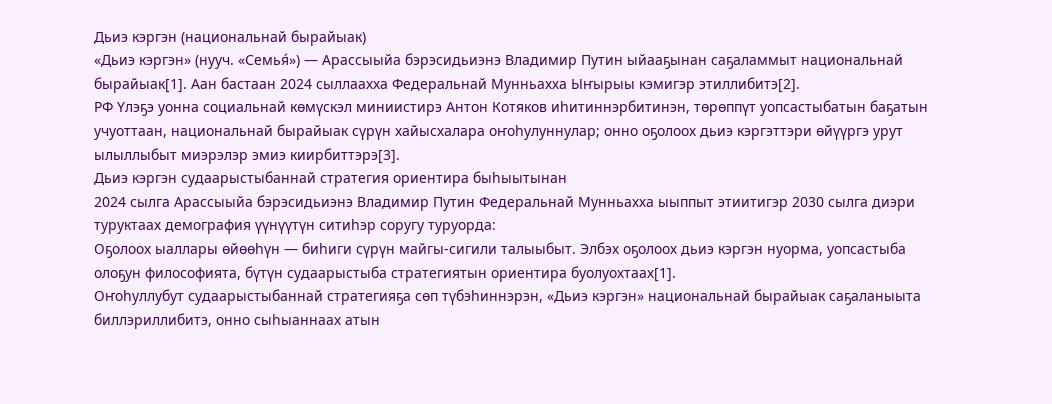Дьиэ кэргэн (национальнай бырайыак)
«Дьиэ кэргэн» (нууч. «Семья́») — Арассыыйа бэрэсидьиэнэ Владимир Путин ыйааҕынан саҕаламмыт национальнай бырайыак[1]. Аан бастаан 2024 сыллаахха Федеральнай Мунньахха Ыҥырыы кэмигэр этиллибитэ[2].
РФ Үлэҕэ уонна социальнай көмүскэл миниистирэ Антон Котяков иһитиннэрбитинэн, төрөппүт уопсастыбатын баҕатын учуоттаан, национальнай бырайыак сүрүн хайысхалара оҥоһулуннулар; онно оҕолоох дьиэ кэргэттэри өйүүргэ урут ылыллыбыт миэрэлэр эмиэ киирбиттэрэ[3].
Дьиэ кэргэн судаарыстыбаннай стратегия ориентира быһыытынан
2024 сылга Арассыыйа бэрэсидьиэнэ Владимир Путин Федеральнай Мунньахха ыыппыт этиитигэр 2030 сылга диэри туруктаах демография үүнүүтүн ситиһэр соругу туруорда:
Оҕолоох ыаллары өйөөһүн — биһиги сүрүн майгы-сигили талыыбыт. Элбэх оҕолоох дьиэ кэргэн нуорма, уопсастыба олоҕун философията, бүтүн судаарыстыба стратегиятын ориентира буолуохтаах[1].
Оҥоһуллубут судаарыстыбаннай стратегияҕа сөп түбэһиннэрэн, «Дьиэ кэргэн» национальнай бырайыак саҕаланыыта биллэриллибитэ, онно сыһыаннаах атын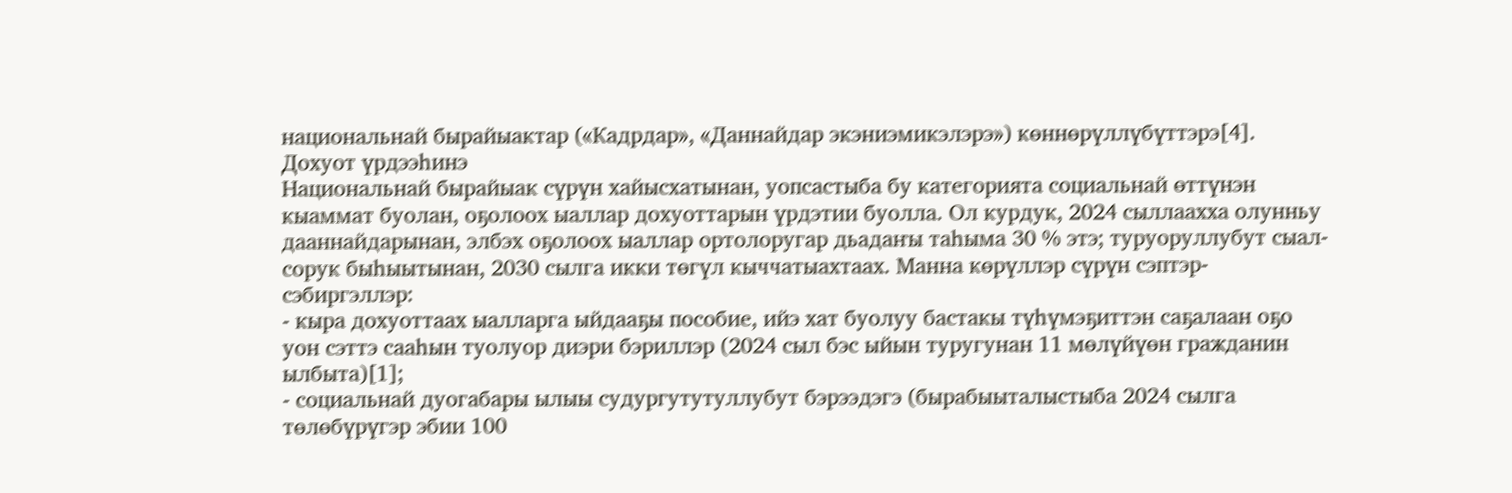национальнай бырайыактар («Кадрдар», «Даннайдар экэниэмикэлэрэ») көннөрүллүбүттэрэ[4].
Дохуот үрдээһинэ
Национальнай бырайыак сүрүн хайысхатынан, уопсастыба бу категорията социальнай өттүнэн кыаммат буолан, оҕолоох ыаллар дохуоттарын үрдэтии буолла. Ол курдук, 2024 сыллаахха олунньу дааннайдарынан, элбэх оҕолоох ыаллар ортолоругар дьадаҥы таһыма 30 % этэ; туруоруллубут сыал-сорук быһыытынан, 2030 сылга икки төгүл кыччатыахтаах. Манна көрүллэр сүрүн сэптэр-сэбиргэллэр:
- кыра дохуоттаах ыалларга ыйдааҕы пособие, ийэ хат буолуу бастакы түһүмэҕиттэн саҕалаан оҕо уон сэттэ сааһын туолуор диэри бэриллэр (2024 сыл бэс ыйын туругунан 11 мөлүйүөн гражданин ылбыта)[1];
- социальнай дуогабары ылыы судургутутуллубут бэрээдэгэ (бырабыыталыстыба 2024 сылга төлөбүрүгэр эбии 100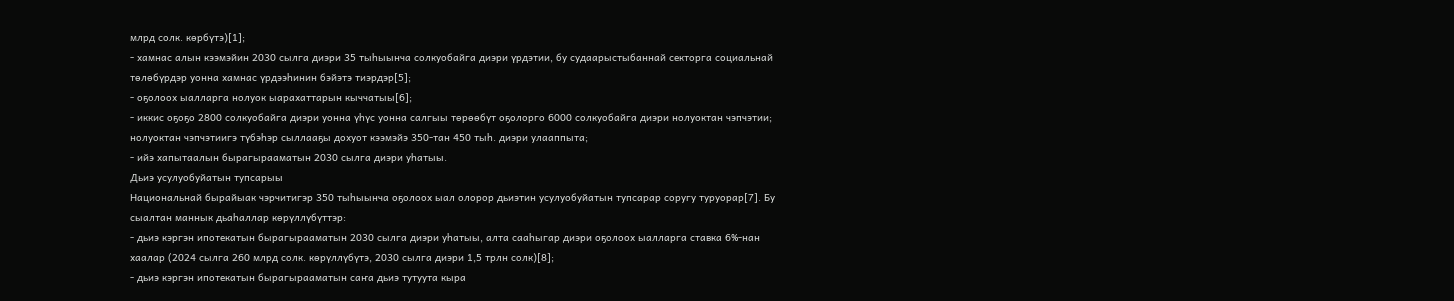млрд солк. көрбүтэ)[1];
- хамнас алын кээмэйин 2030 сылга диэри 35 тыһыынча солкуобайга диэри үрдэтии, бу судаарыстыбаннай секторга социальнай төлөбүрдэр уонна хамнас үрдээһинин бэйэтэ тиэрдэр[5];
- оҕолоох ыалларга нолуок ыарахаттарын кыччатыы[6];
- иккис оҕоҕо 2800 солкуобайга диэри уонна үһүс уонна салгыы төрөөбүт оҕолорго 6000 солкуобайга диэри нолуоктан чэпчэтии; нолуоктан чэпчэтиигэ түбэһэр сыллааҕы дохуот кээмэйэ 350-тан 450 тыһ. диэри улааппыта;
- ийэ хапытаалын бырагырааматын 2030 сылга диэри уһатыы.
Дьиэ усулуобуйатын тупсарыы
Национальнай бырайыак чэрчитигэр 350 тыһыынча оҕолоох ыал олорор дьиэтин усулуобуйатын тупсарар соругу туруорар[7]. Бу сыалтан маннык дьаһаллар көрүллүбүттэр:
- дьиэ кэргэн ипотекатын бырагырааматын 2030 сылга диэри уһатыы, алта сааһыгар диэри оҕолоох ыалларга ставка 6%-нан хаалар (2024 сылга 260 млрд солк. көрүллүбүтэ, 2030 сылга диэри 1,5 трлн солк)[8];
- дьиэ кэргэн ипотекатын бырагырааматын саҥа дьиэ тутуута кыра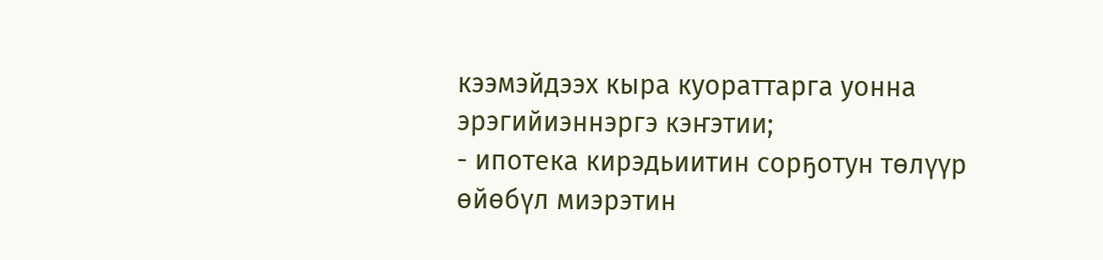кээмэйдээх кыра куораттарга уонна эрэгийиэннэргэ кэҥэтии;
- ипотека кирэдьиитин сорҕотун төлүүр өйөбүл миэрэтин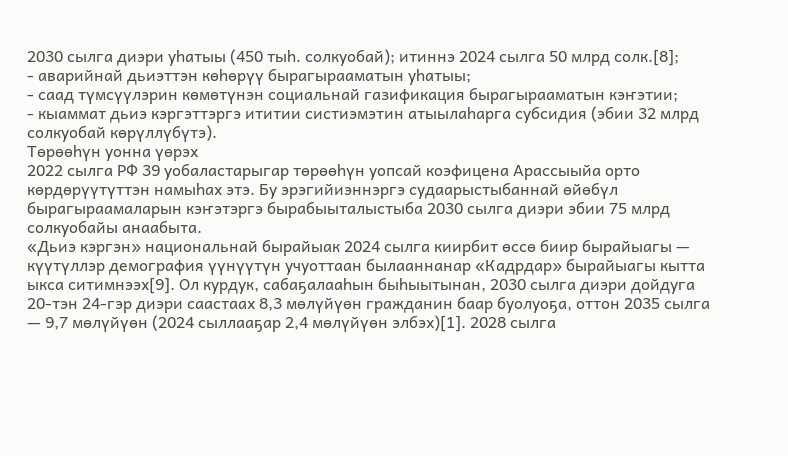2030 сылга диэри уһатыы (450 тыһ. солкуобай); итиннэ 2024 сылга 50 млрд солк.[8];
- аварийнай дьиэттэн көһөрүү бырагырааматын уһатыы;
- саад түмсүүлэрин көмөтүнэн социальнай газификация бырагырааматын кэҥэтии;
- кыаммат дьиэ кэргэттэргэ ититии систиэмэтин атыылаһарга субсидия (эбии 32 млрд солкуобай көрүллүбүтэ).
Төрөөһүн уонна үөрэх
2022 сылга РФ 39 уобаластарыгар төрөөһүн уопсай коэфицена Арассыыйа орто көрдөрүүтүттэн намыһах этэ. Бу эрэгийиэннэргэ судаарыстыбаннай өйөбүл бырагыраамаларын кэҥэтэргэ бырабыыталыстыба 2030 сылга диэри эбии 75 млрд солкуобайы анаабыта.
«Дьиэ кэргэн» национальнай бырайыак 2024 сылга киирбит өссө биир бырайыагы — күүтүллэр демография үүнүүтүн учуоттаан былааннанар «Кадрдар» бырайыагы кытта ыкса ситимнээх[9]. Ол курдук, сабаҕалааһын быһыытынан, 2030 сылга диэри дойдуга 20-тэн 24-гэр диэри саастаах 8,3 мөлүйүөн гражданин баар буолуоҕа, оттон 2035 сылга — 9,7 мөлүйүөн (2024 сыллааҕар 2,4 мөлүйүөн элбэх)[1]. 2028 сылга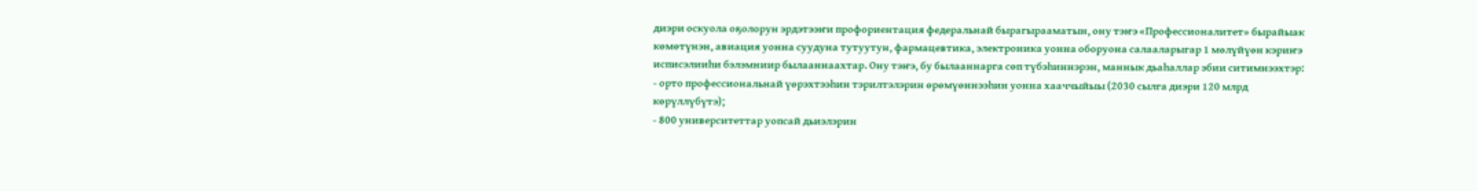диэри оскуола оҕолорун эрдэтээҥи профориентация федеральнай бырагырааматын, ону тэҥэ «Профессионалитет» бырайыак көмөтүнэн, авиация уонна суудуна тутуутун, фармацевтика, электроника уонна оборуона салааларыгар 1 мөлүйүөн кэриҥэ исписэлииһи бэлэмниир былааннаахтар. Ону тэҥэ, бу былааннарга сөп түбэһиннэрэн, маннык дьаһаллар эбии ситимнээхтэр:
- орто профессиональнай үөрэхтээһин тэрилтэлэрин өрөмүөннээһин уонна хааччыйыы (2030 сылга диэри 120 млрд көрүллүбүтэ);
- 800 университеттар уопсай дьиэлэрин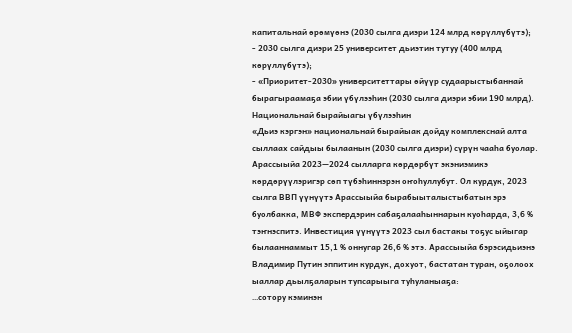капитальнай өрөмүөнэ (2030 сылга диэри 124 млрд көрүллүбүтэ);
- 2030 сылга диэри 25 университет дьиэтин тутуу (400 млрд көрүллүбүтэ);
- «Приоритет-2030» университеттары өйүүр судаарыстыбаннай бырагыраамаҕа эбии үбүлээһин (2030 сылга диэри эбии 190 млрд).
Национальнай бырайыагы үбүлээһин
«Дьиэ кэргэн» национальнай бырайыак дойду комплекснай алта сыллаах сайдыы былаанын (2030 сылга диэри) сүрүн чааһа буолар. Арассыыйа 2023—2024 сылларга көрдөрбүт экэниэмикэ көрдөрүүлэригэр сөп түбэһиннэрэн оҥоһуллубут. Ол курдук, 2023 сылга ВВП үүнүүтэ Арассыыйа бырабыыталыстыбатын эрэ буолбакка, МВФ экспердэрин сабаҕалааһыннарын куоһарда, 3,6 % тэҥнэспитэ. Инвестиция үүнүүтэ 2023 сыл бастакы тоҕус ыйыгар былааннаммыт 15,1 % оннугар 26,6 % этэ. Арассыыйа бэрэсидьиэнэ Владимир Путин эппитин курдук, дохуот, бастатан туран, оҕолоох ыаллар дьылҕаларын тупсарыыга туһуланыаҕа:
…сотору кэминэн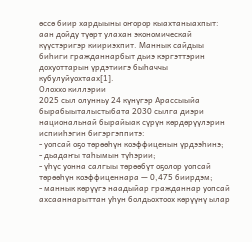өссө биир хардыыны оҥорор кыахтаныахпыт: аан дойду түөрт улахан экономическай күүстэригэр киириэхпит. Маннык сайдыы биһиги гражданнарбыт дьиэ кэргэттэрин дохуоттарын үрдэтиигэ быһаччы кубулуйуохтаах[1].
Олоххо киллэрии
2025 сыл олунньу 24 күнүгэр Арассыыйа бырабыыталыстыбата 2030 сылга диэри национальнай бырайыак сүрүн көрдөрүүлэрин испииһэгин бигэргэппитэ:
- уопсай оҕо төрөөһүн коэффиценын үрдээһинэ;
- дьадаҥы таһымын түһэрии;
- үһүс уонна салгыы төрөөбүт оҕолор уопсай төрөөһүн коэффиценнара — 0,475 биирдэм;
- маннык көрүүгэ наадыйар гражданнар уопсай ахсааннарыттан уһун болдьохтоох көрүүнү ылар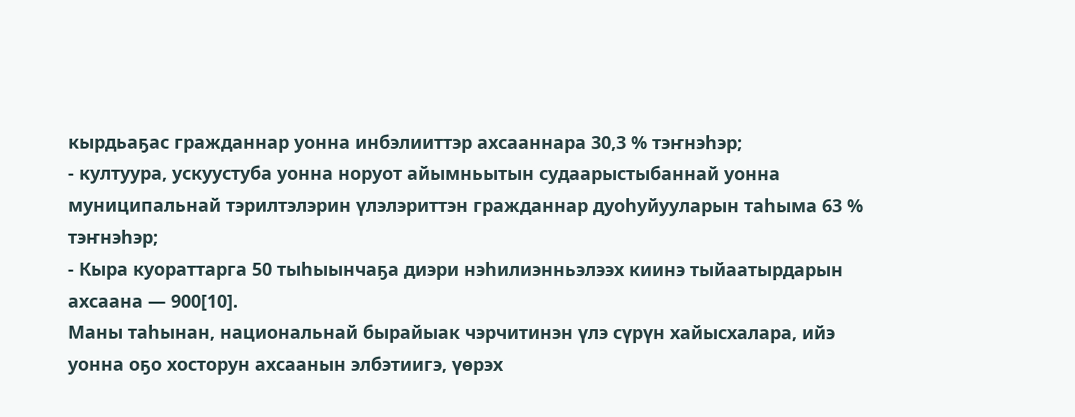кырдьаҕас гражданнар уонна инбэлииттэр ахсааннара 30,3 % тэҥнэһэр;
- култуура, ускуустуба уонна норуот айымньытын судаарыстыбаннай уонна муниципальнай тэрилтэлэрин үлэлэриттэн гражданнар дуоһуйууларын таһыма 63 % тэҥнэһэр;
- Кыра куораттарга 50 тыһыынчаҕа диэри нэһилиэнньэлээх киинэ тыйаатырдарын ахсаана — 900[10].
Маны таһынан, национальнай бырайыак чэрчитинэн үлэ сүрүн хайысхалара, ийэ уонна оҕо хосторун ахсаанын элбэтиигэ, үөрэх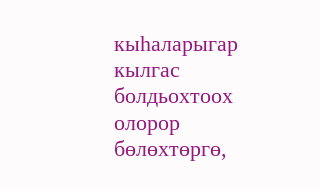кыһаларыгар кылгас болдьохтоох олорор бөлөхтөргө,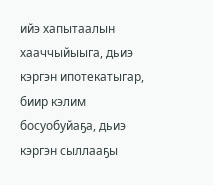ийэ хапытаалын хааччыйыыга, дьиэ кэргэн ипотекатыгар, биир кэлим босуобуйаҕа, дьиэ кэргэн сыллааҕы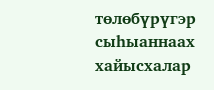төлөбүрүгэр сыһыаннаах хайысхалар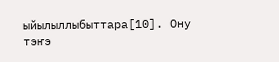ыйылыллыбыттара[10]. Ону тэҥэ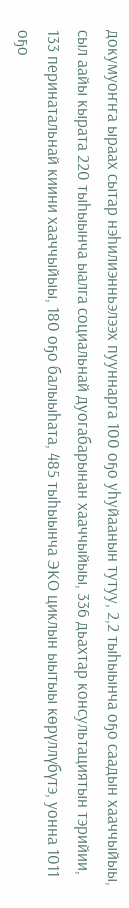докумуоҥҥа ыраах сытар нэһилиэнньэлээх пууннарга 100 оҕо уһуйаанын тутуу, 2,2 тыһыынча оҕо саадын хааччыйыы, сыл аайы кырата 220 тыһыынча ыалга социальнай дуогабарынан хааччыйыы, 336 дьахтар консультациятын тэрийии, 133 перинатальнай киини хааччыйыы, 180 оҕо балыыһата, 485 тыһыынча ЭКО циклын ыытыы көрүллүбүтэ, уонна 1011 оҕо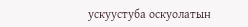ускуустуба оскуолатын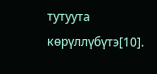тутуута көрүллүбүтэ[10].